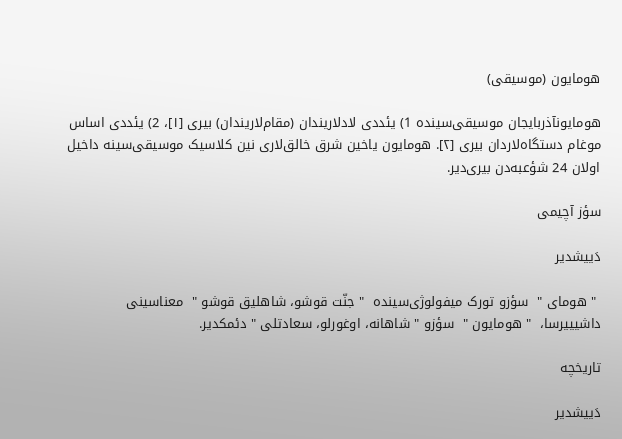هومایون (موسیقی)

هومایونآذربایجان موسیقی‌سینده 1) یئددی لادلاریندان (مقام‌لاریندان) بیری [۱]، 2) یئددی اساس موغام دستگاه‌لاردان بیری [۲]. هومایون یاخین شرق خالق‌لاری نین کلاسیک موسیقی‌سینه داخیل اولان 24 شؤعبه‌دن بیری‌دیر.

سؤز آچیمی

دَییشدیر

 " هومای "  سؤزو تورک میفولوژی‌سینده  " جنّت قوشو، شاهلیق قوشو "  معناسینی داشیییرسا،  " هومایون "  سؤزو " شاهانه، اوغورلو، سعادتلی " دئمکدیر.

تاریخچه

دَییشدیر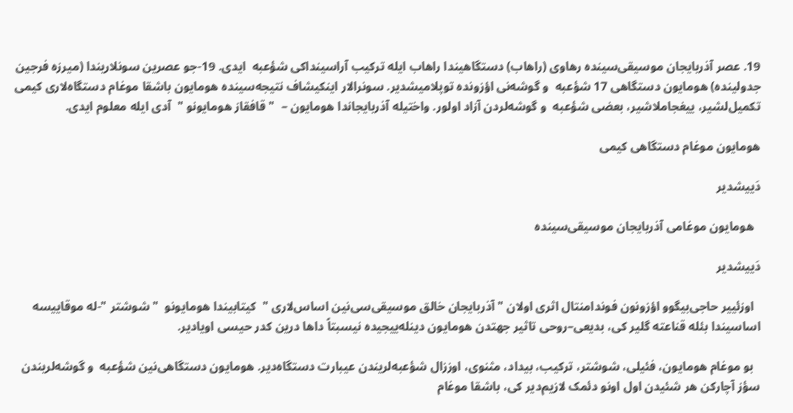19. عصر آذربایجان موسیقی‌سینده رهاوی (راهاب) دستگاهیندا راهاب ایله ترکیب آراسینداکی شؤعبه  ایدی. 19-جو عصرین سونلاریندا (میرزه فرجین جدولینده) هومایون دستگاهی 17 شؤعبه  و گوشه‌نی اؤزونده توپلامیشدیر. سونرالار اینکیشاف نتیجه‌سینده هومایون باشقا موغام دستگاه‌لاری کیمی تکمیل‌لشیر، ییغجاملاشیر، بعضی شؤعبه  و گوشه‌لردن آزاد اولور. واختیله آذربایجاندا هومایون –  " قافقاز هومایونو "  آدی ایله معلوم ایدی.

هومایون موغام دستگاهی کیمی

دَییشدیر

  هومایون موغامی آذربایجان موسیقی‌سینده

دَییشدیر

  اوزئییر حاجی‌بیگوو اؤزونون فوندامنتال اثری اولان " آذربایجان خالق موسیقی‌سی‌نین اساس‌لاری "  کیتابیندا هومایونو  " شوشتر "-له موقاییسه اساسیندا بئله قناعته گلیر کی، بدیعی–روحی تاثیر جهتدن هومایون دینله‌ییجیده نیسبتاً داها درین کدر حیسی اویادیر.

  بو موغام هومایون، فئیلی، شوشتر، ترکیب، بیداد، مثنوی، اوززال شؤعبه‌لریندن عیبارت دستگاه‌دیر. هومایون دستگاهی‌نین شؤعبه  و گوشه‌لریندن سؤز آچارکن هر شئیدن اول اونو دئمک لازیم‌دیر کی، باشقا موغام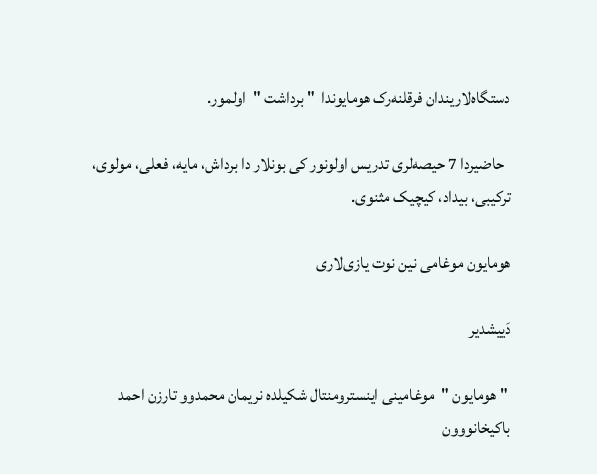دستگاه‌لاریندان فرقلنه‌رک هومایوندا  " برداشت "  اولمور.

  حاضیردا 7 حیصه‌لری تدریس اولونور کی بونلار دا برداش، مایه، فعلی، مولوی، ترکیبی، بیداد، کیچیک مثنوی.

هومایون موغامی نین نوت یازی‌لاری

دَییشدیر

 " هومایون "  موغامینی اینسترومنتال شکیلده نریمان محمدوو تارزن احمد باکیخانووون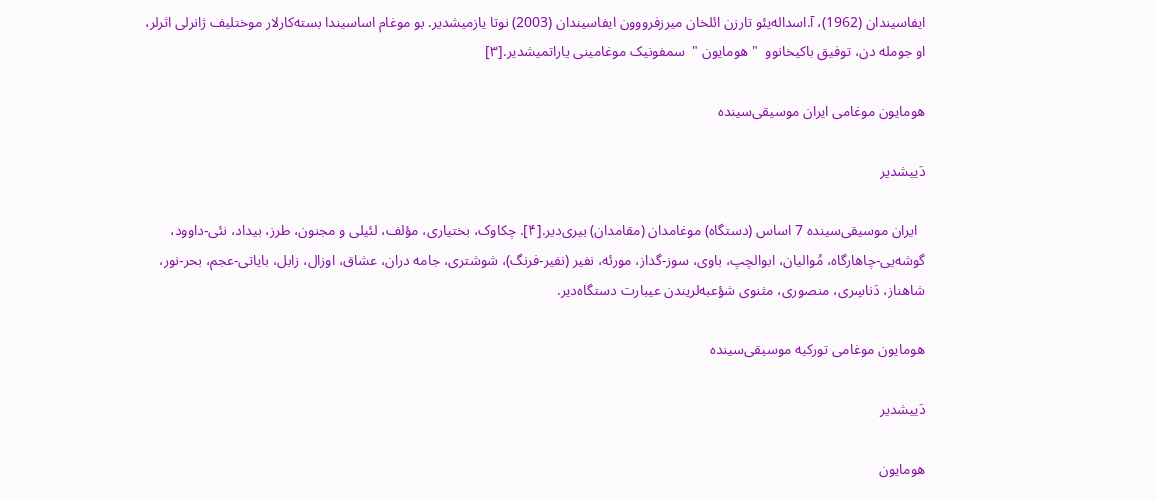ایفاسیندان (1962)، آ.اسداله‌یئو تارزن ائلخان میرزفرووون ایفاسیندان (2003) نوتا یازمیشدیر. بو موغام اساسیندا بسته‌کارلار موختلیف ژانرلی اثرلر، او جومله دن، توفیق باکیخانوو  " هومایون "  سمفونیک موغامینی یاراتمیشدیر.[۳]

هومایون موغامی ایران موسیقی‌سینده

دَییشدیر

  ایران موسیقی‌سینده 7 اساس (دستگاه) موغامدان (مقامدان) بیری‌دیر.[۴]. چکاوک، بختیاری، مؤلف، لئیلی و مجنون، طرز، بیداد، نئی-داوود، گوشه‌یی-چاهارگاه، مُوالیان، ابوالچپ، باوی، سوز-گداز، مورئه، نفیر (نفیر-فرنگ)، شوشتری، جامه دران، عشاق، اوزال، زابل، بایاتی-عجم، بحر-نور، شاهناز، دَناسِری، منصوری، مثنوی شؤعبه‌لریندن عیبارت دستگاه‌دیر.

هومایون موغامی تورکیه موسیقی‌سینده

دَییشدیر

هومایون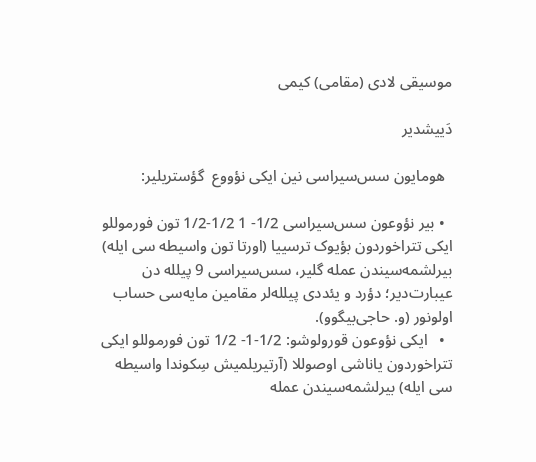موسیقی‌ لادی (مقامی) کیمی

دَییشدیر

  هومایون سس‌سیراسی نین ایکی نؤووع  گؤستریلیر:

  • بیر نؤوعون سس‌سیراسی 1/2- 1 1/2-1/2 تون فورموللو ایکی تتراخوردون بؤیوک ترسییا (اورتا تون واسیطه سی ایله) بیرلشمه‌سیندن عمله گلیر، سس‌سیراسی 9 پیلله دن عیبارت‌دیر؛ دؤرد و یئددی پیلله‌لر مقامین مایه‌سی حساب اولونور (و. حاجی‌بیگوو).
  •   ایکی نؤوعون قورولوشو: 1/2-1- 1/2 تون فورموللو ایکی تتراخوردون یاناشی اوصوللا (آرتیریلمیش سِکوندا واسیطه سی ایله) بیرلشمه‌سیندن عمله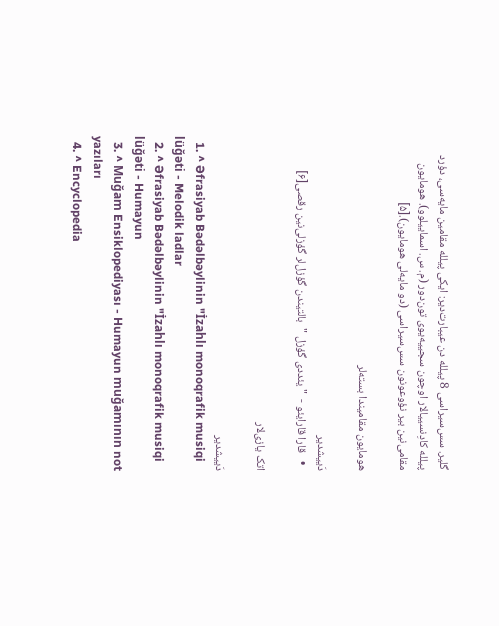گلیر. سس‌سیراسی 8 پیلله دن عیبارت‌دیر: ایکی پیلله مقامین مایه‌سی، دؤرد پیلله کادِنسییالار اوچون سجییه‌یوی تون‌دور (م. س. اسماییلوو). هومایون مقامی‌نین بیر نؤوعونون سس‌سیراسی (دو مایه‌لی هومایون).[۵]

هومایون مقامیندا بسته‌لر

دَییشدیر
  •   قارا قارایئو -  " یئددی گؤزل "  بالتیندن گؤزل‌لر گؤزلی‌نین رقصی[۶]

اتک یازی‌لار

دَییشدیر
  1. ^ Əfrasiyab Bədəlbəylinin "İzahlı monoqrafik musiqi lüğəti - Melodik ladlar
  2. ^ Əfrasiyab Bədəlbəylinin "İzahlı monoqrafik musiqi lüğəti - Humayun
  3. ^ Muğam Ensiklopediyası - Humayun muğamının not yazıları
  4. ^ Encyclopedia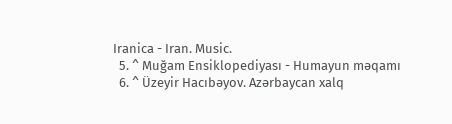Iranica - Iran. Music.
  5. ^ Muğam Ensiklopediyası - Humayun məqamı
  6. ^ Üzeyir Hacıbəyov. Azərbaycan xalq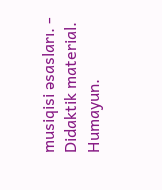musiqisi əsasları. - Didaktik material. Humayun.